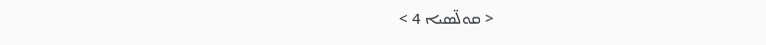< ܩܘܠ̈ܣܝܐ 4 >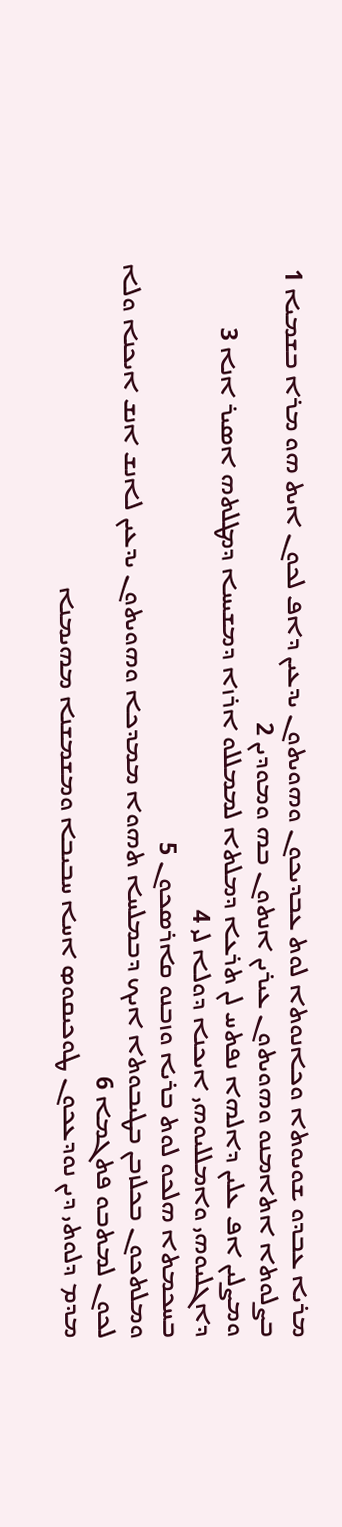ܡܪܝܐ ܥܒܕܘ ܫܘܝܘܬܐ ܘܟܐܢܘܬܐ ܠܘܬ ܥܒܕܝܟܘܢ ܘܗܘܝܬܘܢ ܝܕܥܝܢ ܕܐܦ ܠܟܘܢ ܐܝܬ ܗܘ ܡܪܐ ܒܫܡܝܐ 1
ܒܨܠܘܬܐ ܐܬܐܡܢܘ ܘܗܘܝܬܘܢ ܥܝܪܝܢ ܐܢܬܘܢ ܒܗ ܘܡܘܕܝܢ 2
ܘܡܨܠܝܢ ܐܦ ܥܠܝܢ ܕܐܠܗܐ ܢܦܬܚ ܠܢ ܬܪܥܐ ܕܡܠܬܐ ܠܡܡܠܠܘ ܐܪܙܐ ܕܡܫܝܚܐ ܕܡܛܠܬܗ ܐܤܝܪ ܐܢܐ 3
ܕܐܓܠܝܘܗܝ ܘܐܡܠܠܝܘܗܝ ܐܝܟܢܐ ܕܘܠܐ ܠܝ 4
ܒܚܟܡܬܐ ܗܠܟܘ ܠܘܬ ܒܪܝܐ ܘܙܒܢܘ ܩܐܪܤܟܘܢ 5
ܘܡܠܬܟܘܢ ܒܟܠܙܒܢ ܒܛܝܒܘܬܐ ܐܝܟ ܕܒܡܠܚܐ ܬܗܘܐ ܡܡܕܟܐ ܘܗܘܝܬܘܢ ܝܕܥܝܢ ܠܐܢܫ ܐܢܫ ܐܝܟܢܐ ܘܠܐ ܠܟܘܢ ܠܡܬܒܘ ܦܬܓܡܐ 6
ܡܕܡ ܕܠܘܬܝ ܕܝܢ ܢܘܕܥܟܘܢ ܛܘܟܝܩܘܤ ܐܚܐ ܚܒܝܒܐ ܘܡܫܡܫܢܐ ܡܗܝܡܢܐ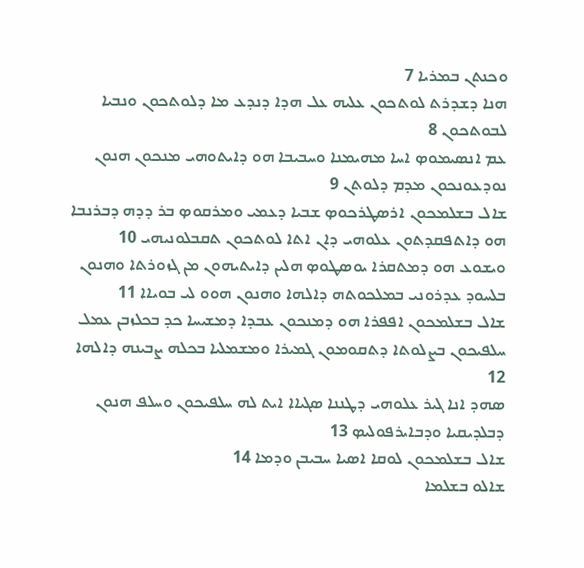ܘܟܢܬܢ ܒܡܪܝܐ 7
ܗܢܐ ܕܫܕܪܬ ܠܘܬܟܘܢ ܥܠܝܗ ܥܠ ܗܕܐ ܕܢܕܥ ܡܐ ܕܠܘܬܟܘܢ ܘܢܒܝܐ ܠܒܘܬܟܘܢ 8
ܥܡ ܐܢܤܝܡܘܤ ܐܚܐ ܡܗܝܡܢܐ ܘܚܒܝܒܐ ܗܘ ܕܐܝܬܘܗܝ ܡܢܟܘܢ ܗܢܘܢ ܢܘܕܥܘܢܟܘܢ ܡܕܡ ܕܠܘܬܢ 9
ܫܐܠ ܒܫܠܡܟܘܢ ܐܪܤܛܪܟܘܤ ܫܒܝܐ ܕܥܡܝ ܘܡܪܩܘܤ ܒܪ ܕܕܗ ܕܒܪܢܒܐ ܗܘ ܕܐܬܦܩܕܬܘܢ ܥܠܘܗܝ ܕܐܢ ܐܬܐ ܠܘܬܟܘܢ ܬܩܒܠܘܢܝܗܝ 10
ܘܝܫܘܥ ܗܘ ܕܡܬܩܪܐ ܝܘܤܛܘܤ ܗܠܝܢ ܕܐܝܬܝܗܘܢ ܡܢ ܓܙܘܪܬܐ ܘܗܢܘܢ ܒܠܚܘܕ ܥܕܪܘܢܝ ܒܡܠܟܘܬܗ ܕܐܠܗܐ ܘܗܢܘܢ ܗܘܘ ܠܝ ܒܘܝܐܐ 11
ܫܐܠ ܒܫܠܡܟܘܢ ܐܦܦܪܐ ܗܘ ܕܡܢܟܘܢ ܥܒܕܐ ܕܡܫܝܚܐ ܟܕ ܒܟܠܙܒܢ ܥܡܠ ܚܠܦܝܟܘܢ ܒܨܠܘܬܐ ܕܬܩܘܡܘܢ ܓܡܝܪܐ ܘܡܫܡܠܝܐ ܒܟܠܗ ܨܒܝܢܗ ܕܐܠܗܐ 12
ܤܗܕ ܐܢܐ ܓܝܪ ܥܠܘܗܝ ܕܛܢܢܐ ܤܓܝܐܐ ܐܝܬ ܠܗ ܚܠܦܝܟܘܢ ܘܚܠܦ ܗܢܘܢ ܕܒܠܕܝܩܝܐ ܘܕܒܐܝܪܦܘܠܝܤ 13
ܫܐܠ ܒܫܠܡܟܘܢ ܠܘܩܐ ܐܤܝܐ ܚܒܝܒܢ ܘܕܡܐ 14
ܫܐܠܘ ܒܫܠܡܐ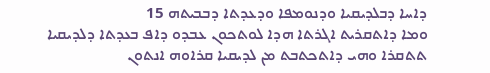ܕܐܚܐ ܕܒܠܕܝܩܝܐ ܘܕܢܘܡܦܐ ܘܕܥܕܬܐ ܕܒܒܝܬܗ 15
ܘܡܐ ܕܐܬܩܪܝܬ ܐܓܪܬܐ ܗܕܐ ܠܘܬܟܘܢ ܥܒܕܘ ܕܐܦ ܒܥܕܬܐ ܕܠܕܝܩܝܐ ܬܬܩܪܐ ܘܗܝ ܕܐܬܟܬܒܬ ܡܢ ܠܕܝܩܝܐ ܩܪܐܘܗ ܐܢܬܘܢ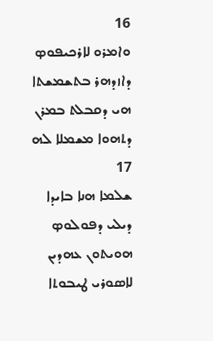16
ܘܐܡܪܘ ܠܐܪܟܝܦܘܤ ܕܐܙܕܗܪ ܒܬܫܡܫܬܐ ܗܝ ܕܩܒܠܬ ܒܡܪܢ ܕܬܗܘܐ ܡܫܡܠܐ ܠܗ 17
ܫܠܡܐ ܗܢܐ ܒܐܝܕܐ ܕܝܠܝ ܕܦܘܠܘܤ ܗܘܝܬܘܢ ܥܗܕܝܢ ܠܐܤܘܪܝ ܛܝܒܘܬܐ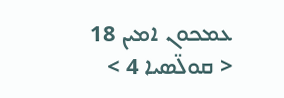ܥܡܟܘܢ ܐܡܝܢ 18
< ܩܘܠ̈ܣܝܐ 4 >